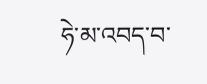ཧེ་མ་འབད་བ་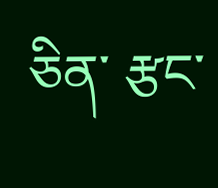ཅིན་ རྩང་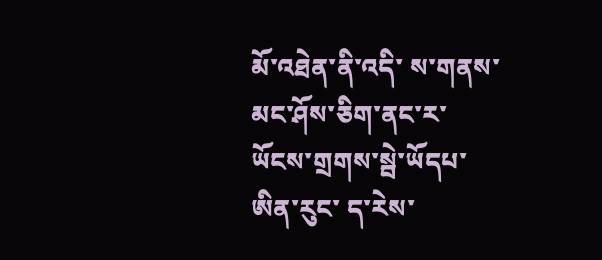མོ་འཐེན་ནི་འདི་ ས་གནས་མང་ཤོས་ཅིག་ནང་ར་ ཡོངས་གྲགས་སྦེ་ཡོདཔ་ཨིན་རུང་ ད་རེས་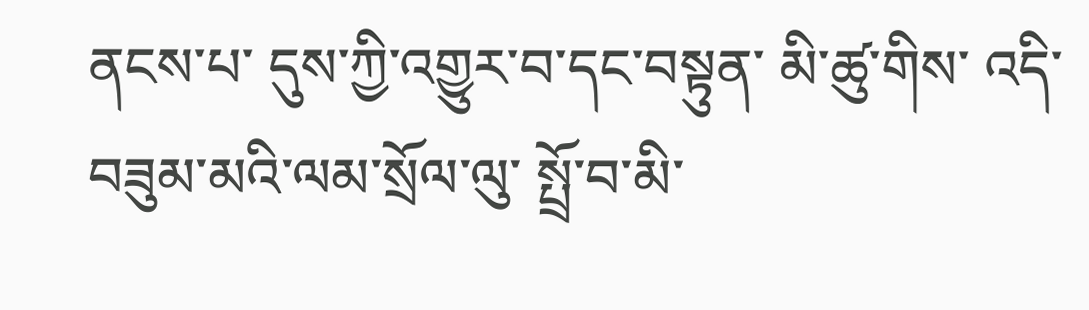ནངས་པ་ དུས་ཀྱི་འགྱུར་བ་དང་བསྟུན་ མི་ཚུ་གིས་ འདི་བཟུམ་མའི་ལམ་སྲོལ་ལུ་ སྤྲོ་བ་མི་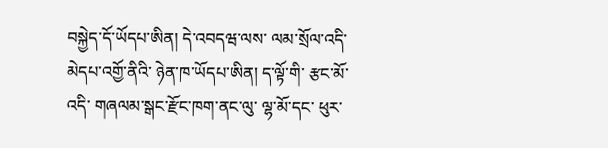བསྐྱེད་དོ་ཡོདཔ་ཨིན། དེ་འབདཝ་ལས་ ལམ་སྲོལ་འདི་ མེདཔ་འགྱོ་ནིའི་ ཉེན་ཁ་ཡོདཔ་ཨིན། ད་ལྟོ་གི་ རྩང་མོ་འདི་ གཞལམ་སྒང་རྫོང་ཁག་ནང་ལུ་ ལྷ་མོ་དང་ ཕུར་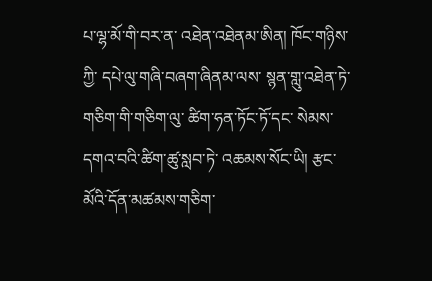པ་ལྷ་མོ་གི་བར་ན་ འཐེན་འཐེནམ་ཨིན། ཁོང་གཉིས་ཀྱི་ དཔེ་ལུ་གཞི་བཞག་ཞིནམ་ལས་ སྙན་གླུ་འཐེན་ཏེ་ གཅིག་གི་གཅིག་ལུ་ ཚིག་ཧན་ཏོང་ཏོ་དང་ སེམས་དགའ་བའི་ཚིག་ཚུ་སླབ་ཏེ་ འཆམས་སོང་ཡི། རྩང་མོའི་དོན་མཚམས་གཅིག་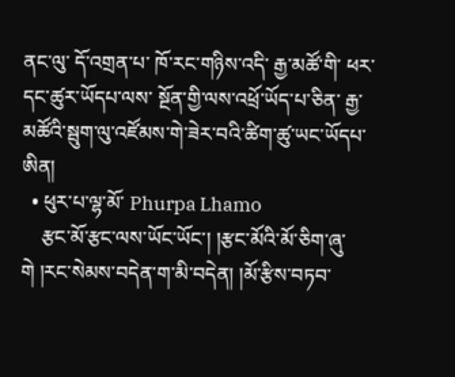ནང་ལུ་ དོ་འགྲན་པ་ ཁོ་རང་གཉིས་འདི་ རྒྱ་མཚོ་གི་ ཕར་དང་ཚུར་ཡོདཔ་ལས་ སྔོན་གྱི་ལས་འཕྲོ་ཡོད་པ་ཅིན་ རྒྱ་མཚོའི་སྦུག་ལུ་འཛོམས་གེ་ཟེར་བའི་ཚིག་ཚུ་ཡང་ཡོདཔ་ཨིན།
  • ཕུར་པ་ལྷ་མོ་ Phurpa Lhamo
    རྩང་མོ་རྩང་ལས་ཡོང་ཡོང་། །རྩང་མོའི་མོ་ཅིག་ཞུ་གེ །རང་སེམས་བདེན་ག་མི་བདེན། །མོ་རྩིས་བཏབ་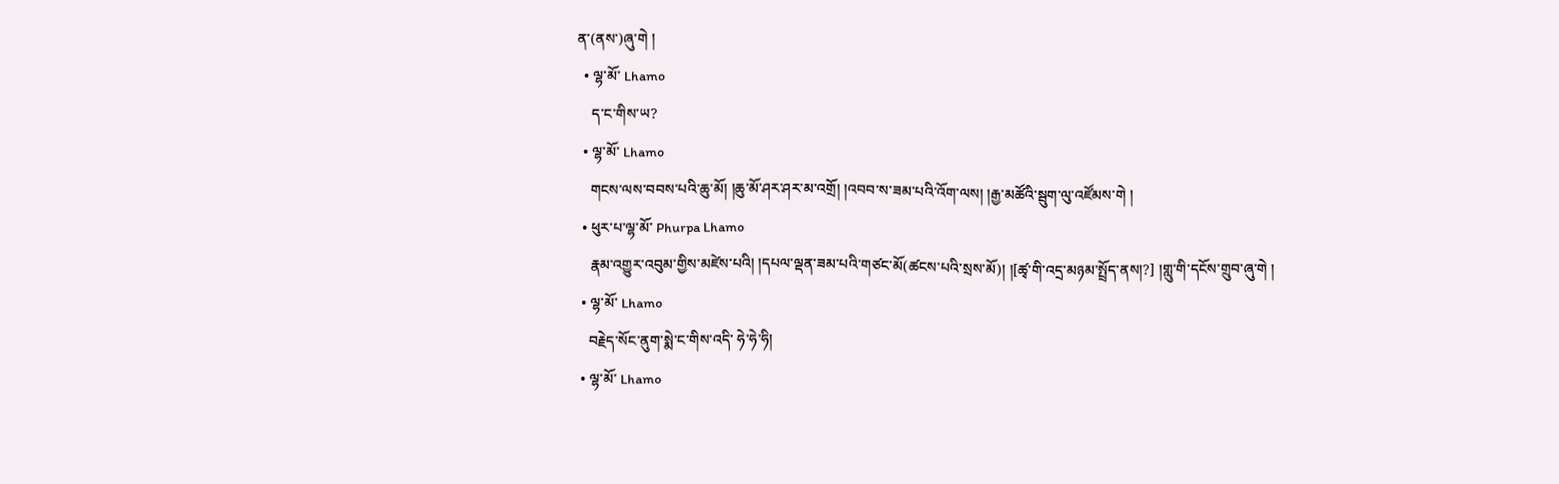ན་(ནས་)ཞུ་གེ །
  • ལྷ་མོ་ Lhamo
    ད་ང་གིས་ཡ?
  • ལྷ་མོ་ Lhamo
    གངས་ལས་བབས་པའི་ཆུ་མོ། །ཆུ་མོ་ཤར་ཤར་མ་འགྲོ། །འབབ་ས་ཟམ་པའི་འོག་ལས། །རྒྱ་མཚོའི་སྦུག་ལུ་འཛོམས་གེ །
  • ཕུར་པ་ལྷ་མོ་ Phurpa Lhamo
    རྣམ་འགྱུར་འབུམ་གྱིས་མཛེས་པའི། །དཔལ་ལྡན་ཟམ་པའི་གཙང་མོ(ཚངས་པའི་སྲས་མོ)། །[ཚྭ་གི་འདྲ་མཉམ་སྤྲོད་ནས།?] །གླུ་གི་དངོས་གྲུབ་ཞུ་གེ །
  • ལྷ་མོ་ Lhamo
    བརྗེད་སོང་ནུག་སྨེ་ང་གིས་འདི་ ཧེ་ཧེ་ཧི།
  • ལྷ་མོ་ Lhamo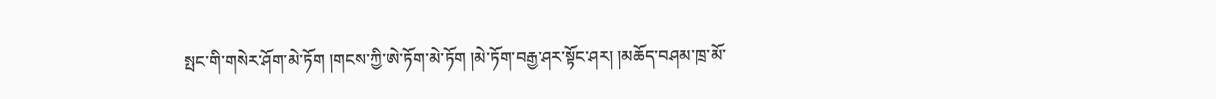སྤང་གི་གསེར་ཤོག་མེ་ཏོག །གངས་ཀྱི་ཨེ་ཏོག་མེ་ཏོག །མེ་ཏོག་བརྒྱ་ཤར་སྟོང་ཤར། །མཆོད་བཤམ་ཁྲ་མོ་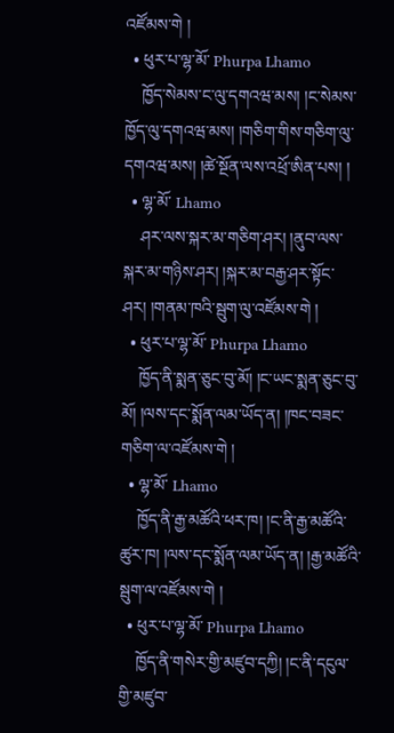འཛོམས་གེ །
  • ཕུར་པ་ལྷ་མོ་ Phurpa Lhamo
    ཁྱོད་སེམས་ང་ལུ་དགའཝ་མས། །ང་སེམས་ཁྱོད་ལུ་དགའཝ་མས། །གཅིག་གིས་གཅིག་ལུ་དགའཝ་མས། །ཚེ་སྔོན་ལས་འཕྲོ་ཨིན་པས། །
  • ལྷ་མོ་ Lhamo
    ཤར་ལས་སྐར་མ་གཅིག་ཤར། །ནུབ་ལས་སྐར་མ་གཉིས་ཤར། །སྐར་མ་བརྒྱ་ཤར་སྟོང་ཤར། །གནམ་ཁའི་སྦུག་ལུ་འཛོམས་གེ །
  • ཕུར་པ་ལྷ་མོ་ Phurpa Lhamo
    ཁྱོད་ནི་སྨན་ཅུང་བུ་མོ། །ང་ཡང་སྨན་ཅུང་བུ་མོ། །ལས་དང་སྨོན་ལམ་ཡོད་ན། །ཁང་བཟང་གཅིག་ལ་འཛོམས་གེ །
  • ལྷ་མོ་ Lhamo
    ཁྱོད་ནི་རྒྱ་མཚོའི་ཕར་ཁ། །ང་ནི་རྒྱ་མཚོའི་ཚུར་ཁ། །ལས་དང་སྨོན་ལམ་ཡོད་ན། །རྒྱ་མཚོའི་སྦུག་ལ་འཛོམས་གེ །
  • ཕུར་པ་ལྷ་མོ་ Phurpa Lhamo
    ཁྱོད་ནི་གསེར་གྱི་མཛུབ་དཀྱི། །ང་ནི་དངུལ་གྱི་མཛུབ་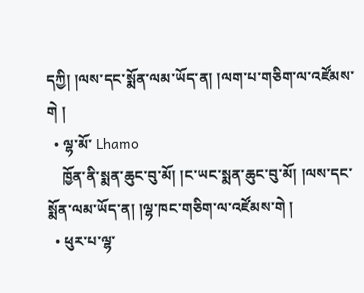དཀྱི། །ལས་དང་སྨོན་ལམ་ཡོད་ན། །ལག་པ་གཅིག་ལ་འཛོམས་གེ །
  • ལྷ་མོ་ Lhamo
    ཁྱོན་ནི་སྨན་ཆུང་བུ་མོ། །ང་ཡང་སྨན་ཆུང་བུ་མོ། །ལས་དང་སྨོན་ལམ་ཡོད་ན། །ལྷ་ཁང་གཅིག་ལ་འཛོམས་གེ །
  • ཕུར་པ་ལྷ་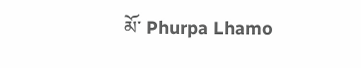མོ་ Phurpa Lhamo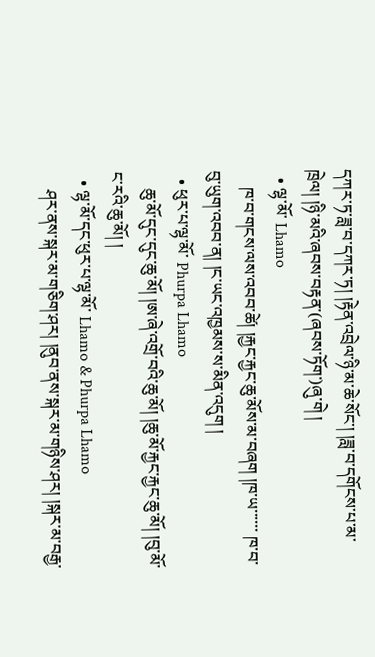དཀར་ཏ་ཟླ་བ་དཀར་ཏ། །རྟེན་འབྲེལ་ཉི་མ་ཆེ་སོང་། །ཟླ་བ་དགོངས་པ་མ་ཁྲེལ། །ཉི་མའི་ཞབས་བརྟན་(ཞབས་ཏོག་)ཞུ་གེ །
  • ལྷ་མོ་ Lhamo
    ཁ་བ་གངས་ལས་འབབ་ཚེ། །རྐྱང་རྐྱང་ཆུ་མོས་མ་བཞག །ཁ་ཡ་་་་་་ ཁ་བ་བུ་ཡུག་འབབ་ན། །ང་ཡང་འཁྱམས་ས་མིན་འདུག །
  • ཕུར་པ་ལྷ་མོ་ Phurpa Lhamo
    ཆུ་མོ་དུང་དུང་ཆུ་མོ། །ཨ་ཞེ་འགྲོ་བའི་ཆུ་མོ། །ཆུ་མོ་རྐྱང་རྐྱང་ཆུ་མོ། །བུ་མོ་ང་རའི་ཆུ་མོ། །
  • ལྷ་མོ་དང་ཕུར་པ་ལྷ་མོ་ Lhamo & Phurpa Lhamo
    ཤར་ནས་སྐར་མ་གཅིག་ཤར། །ནུབ་ནས་སྐར་མ་གཉིས་ཤར། །སྐར་མ་བརྒྱ་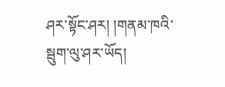ཤར་སྟོང་ཤར། །གནམ་ཁའི་སྦུག་ལུ་ཤར་ཡོད།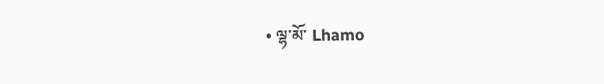• ལྷ་མོ་ Lhamo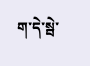ག་དེ་སྦེ་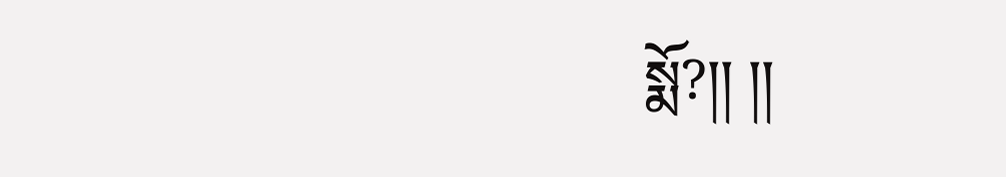སྨོ?།། །།